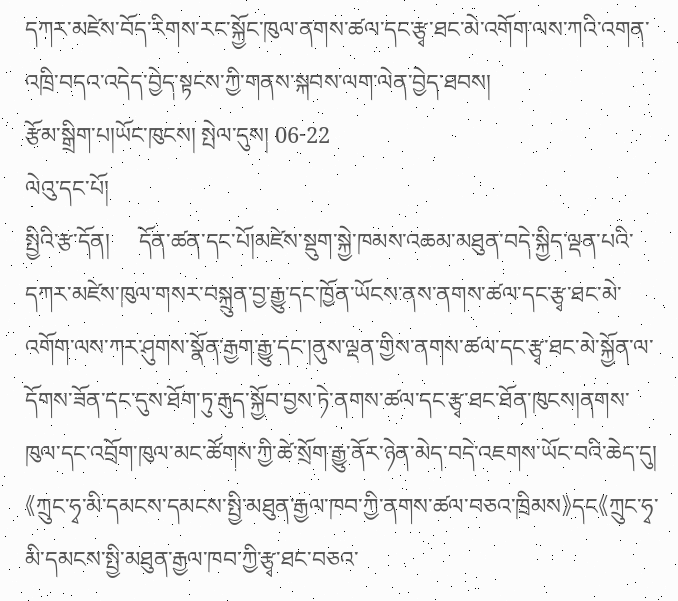དཀར་མཛེས་བོད་རིགས་རང་སྐྱོང་ཁུལ་ནགས་ཚལ་དང་རྩྭ་ཐང་མེ་འགོག་ལས་ཀའི་འགན་འཁྲི་བདའ་འདེད་བྱེད་སྟངས་ཀྱི་གནས་སྐབས་ལག་ལེན་བྱེད་ཐབས།
རྩོམ་སྒྲིག་པ།ཡོང་ཁུངས། སྤེལ་དུས། 06-22
ལེའུ་དང་པོ།
སྤྱིའི་རྩ་དོན།     དོན་ཚན་དང་པོ།མཛེས་སྡུག་སྐྱེ་ཁམས་འཆམ་མཐུན་བདེ་སྐྱིད་ལྡན་པའི་དཀར་མཛེས་ཁུལ་གསར་བསྐྲུན་བྱ་རྒྱུ་དང་ཁྱོན་ཡོངས་ནས་ནགས་ཚལ་དང་རྩྭ་ཐང་མེ་འགོག་ལས་ཀར་ཤུགས་སྣོན་རྒྱག་རྒྱུ་དང་།ནུས་ལྡན་གྱིས་ནགས་ཚལ་དང་རྩྭ་ཐང་མེ་སྐྱོན་ལ་དོགས་ཟོན་དང་དུས་ཐོག་ཏུ་རྒུད་སྐྱོབ་བྱས་ཏེ་ནགས་ཚལ་དང་རྩྭ་ཐང་ཐོན་ཁུངས།ནགས་ཁུལ་དང་འབྲོག་ཁུལ་མང་ཚོགས་ཀྱི་ཚེ་སྲོག་རྒྱུ་ནོར་ཉེན་མེད་བདེ་འཇགས་ཡོང་བའི་ཆེད་དུ།《ཀྲུང་ཧྭ་མི་དམངས་དམངས་སྤྱི་མཐུན་རྒྱལ་ཁབ་ཀྱི་ནགས་ཚལ་བཅའ་ཁྲིམས》དང《ཀྲུང་ཧྭ་མི་དམངས་སྤྱི་མཐུན་རྒྱལ་ཁབ་ཀྱི་རྩྭ་ཐང་བཅའ་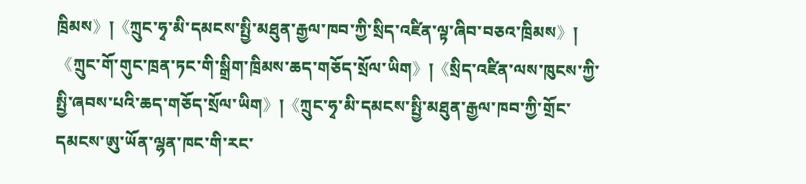ཁྲིམས》།《ཀྲུང་ཧྭ་མི་དམངས་སྤྱི་མཐུན་རྒྱལ་ཁབ་ཀྱི་སྲིད་འཛིན་ལྟ་ཞིབ་བཅའ་ཁྲིམས》།《ཀྲུང་གོ་གུང་ཁྲན་ཏང་གི་སྒྲིག་ཁྲིམས་ཆད་གཅོད་སྲོལ་ཡིག》།《སྲིད་འཛིན་ལས་ཁུངས་ཀྱི་སྤྱི་ཞབས་པའི་ཆད་གཅོད་སྲོལ་ཡིག》།《ཀྲུང་ཧྭ་མི་དམངས་སྤྱི་མཐུན་རྒྱལ་ཁབ་ཀྱི་གྲོང་དམངས་ཨུ་ཡོན་ལྷན་ཁང་གི་རང་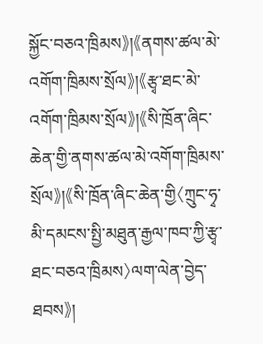སྐྱོང་བཅའ་ཁྲིམས》།《ནགས་ཚལ་མེ་འགོག་ཁྲིམས་སྲོལ》།《རྩྭ་ཐང་མེ་འགོག་ཁྲིམས་སྲོལ》།《སི་ཁྲོན་ཞིང་ཆེན་གྱི་ནགས་ཚལ་མེ་འགོག་ཁྲིམས་སྲོལ》།《སི་ཁྲོན་ཞིང་ཆེན་གྱི〈ཀྲུང་ཧྭ་མི་དམངས་སྤྱི་མཐུན་རྒྱལ་ཁབ་ཀྱི་རྩྭ་ཐང་བཅའ་ཁྲིམས〉ལག་ལེན་བྱེད་ཐབས》།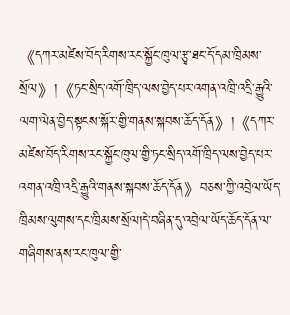《དཀར་མཛེས་བོད་རིགས་རང་སྐྱོང་ཁུལ་རྩྭ་ཐང་དོ་དམ་ཁྲིམས་སྲོལ》།《ཏང་སྲིད་འགོ་ཁྲིད་ལས་བྱེད་པར་འགན་འཁྲི་འདྲི་རྒྱུའི་ལག་ལེན་བྱེད་སྟངས་སྐོར་གྱི་གནས་སྐབས་ཆོད་དོན》།《དཀར་མཛེས་བོད་རིགས་རང་སྐྱོང་ཁུལ་གྱི་ཏང་སྲིད་འགོ་ཁྲིད་ལས་བྱེད་པར་འགན་འཁྲི་འདྲི་རྒྱུའི་གནས་སྐབས་ཆོད་དོན》བཅས་ཀྱི་འབྲེལ་ཡོད་ཁྲིམས་ལུགས་དང་ཁྲིམས་སྲོལ།དེ་བཞིན་དུ་འབྲེལ་ཡོད་ཆོད་དོན་ལ་གཞིགས་ནས་རང་ཁུལ་གྱི་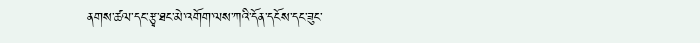ནགས་ཚལ་དང་རྩྭ་ཐང་མེ་འགོག་ལས་ཀའི་དོན་དངོས་དང་ཟུང་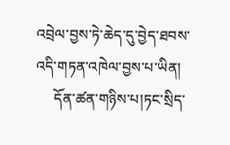འབྲེལ་བྱས་ཏེ་ཆེད་དུ་བྱེད་ཐབས་འདི་གཏན་འཁེལ་བྱས་པ་ཡིན།
     དོན་ཚན་གཉིས་པ།ཏང་སྲིད་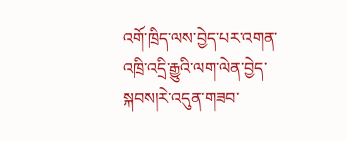འགོ་ཁྲིད་ལས་བྱེད་པར་འགན་འཁྲི་འདྲི་རྒྱུའི་ལག་ལེན་བྱེད་སྐབས།རེ་འདུན་གཟབ་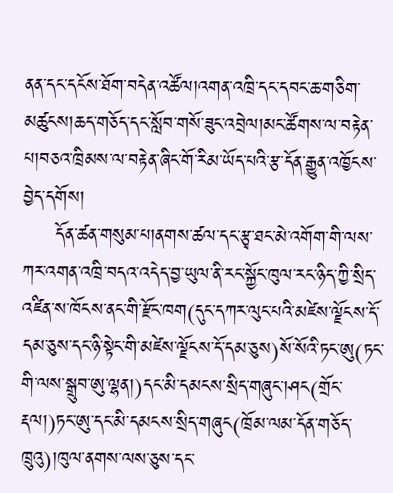ནན་དང་དངོས་ཐོག་བདེན་འཚོལ།འགན་འཁྲི་དང་དབང་ཆ་གཅིག་མཚུངས།ཆད་གཅོད་དང་སློབ་གསོ་ཟུང་འབྲེལ།མང་ཚོགས་ལ་བརྟེན་པ།བཅའ་ཁྲིམས་ལ་བརྟེན་ཞིང་གོ་རིམ་ཡོད་པའི་རྩ་དོན་རྒྱུན་འཁྱོངས་བྱེད་དགོས།
     དོན་ཚན་གསུམ་པ།ནགས་ཚལ་དང་རྩྭ་ཐང་མེ་འགོག་གི་ལས་ཀར་འགན་འཁྲི་བདའ་འདེད་བྱ་ཡུལ་ནི་རང་སྐྱོང་ཁུལ་རང་ཉིད་ཀྱི་སྲིད་འཛིན་ས་ཁོངས་ནང་གི་རྫོང་ཁག(དུང་དཀར་ལུང་པའི་མཛེས་ལྗོངས་དོ་དམ་ཅུས་དང་ཉི་སྟེང་གི་མཛེས་ལྗོངས་དོ་དམ་ཅུས)སོ་སོའི་ཏང་ཨུ(ཏང་གི་ལས་སྒྲུབ་ཨུ་ལྷན།)དང་མི་དམངས་སྲིད་གཞུང་།ཤང(གྲོང་རྡལ།)ཏང་ཨུ་དང་མི་དམངས་སྲིད་གཞུང(ཁྲོམ་ལམ་དོན་གཅོད་ཁྲུའུ)།ཁུལ་ནགས་ལས་ཅུས་དང་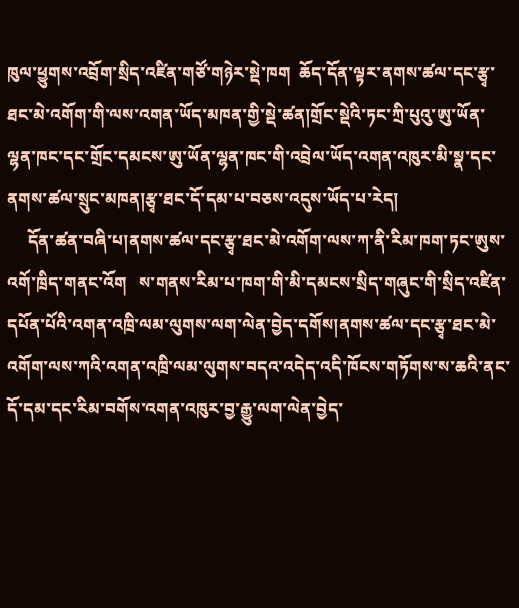ཁུལ་ཕྱུགས་འབྲོག་སྲིད་འཛིན་གཙོ་གཉེར་སྡེ་ཁག  ཆོད་དོན་ལྟར་ནགས་ཚལ་དང་རྩྭ་ཐང་མེ་འགོག་གི་ལས་འགན་ཡོད་མཁན་གྱི་སྡེ་ཚན།གྲོང་སྡེའི་ཏང་ཀྲི་པུའུ་ཨུ་ཡོན་ལྷན་ཁང་དང་གྲོང་དམངས་ཨུ་ཡོན་ལྷན་ཁང་གི་འབྲེལ་ཡོད་འགན་འཁུར་མི་སྣ་དང་ནགས་ཚལ་སྲུང་མཁན།རྩྭ་ཐང་དོ་དམ་པ་བཅས་འདུས་ཡོད་པ་རེད།
     དོན་ཚན་བཞི་པ།ནགས་ཚལ་དང་རྩྭ་ཐང་མེ་འགོག་ལས་ཀ་ནི་རིམ་ཁག་ཏང་ཨུས་འགོ་ཁྲིད་གནང་འོག   ས་གནས་རིམ་པ་ཁག་གི་མི་དམངས་སྲིད་གཞུང་གི་སྲིད་འཛིན་དཔོན་པོའི་འགན་འཁྲི་ལམ་ལུགས་ལག་ལེན་བྱེད་དགོས།ནགས་ཚལ་དང་རྩྭ་ཐང་མེ་འགོག་ལས་ཀའི་འགན་འཁྲི་ལམ་ལུགས་བདའ་འདེད་འདི་ཁོངས་གཏོགས་ས་ཆའི་ནང་དོ་དམ་དང་རིམ་བགོས་འགན་འཁུར་བྱ་རྒྱུ་ལག་ལེན་བྱེད་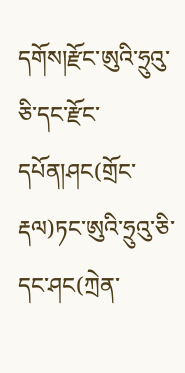དགོས།རྫོང་ཨུའི་ཧྲུའུ་ཅི་དང་རྫོང་དཔོན།ཤང(གྲོང་རྡལ)ཏང་ཨུའི་ཧྲུའུ་ཅི་དང་ཤང(ཀྲེན་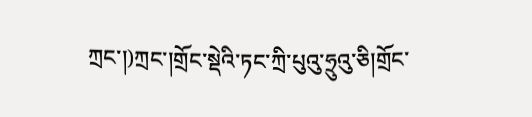ཀྲང་།)ཀྲང་།གྲོང་སྡེའི་ཏང་ཀྲི་པུའུ་ཧྲུའུ་ཅི།གྲོང་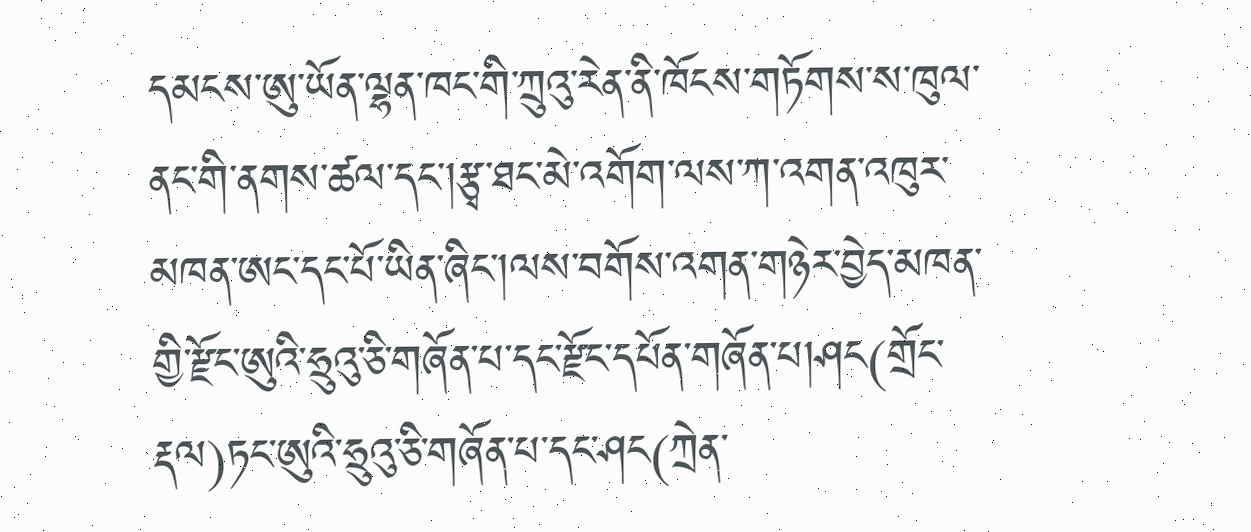དམངས་ཨུ་ཡོན་ལྷན་ཁང་གི་ཀྲུའུ་རེན་ནི་ཁོངས་གཏོགས་ས་ཁུལ་ནང་གི་ནགས་ཚལ་དང་།རྩྭ་ཐང་མེ་འགོག་ལས་ཀ་འགན་འཁུར་མཁན་ཨང་དང་པོ་ཡིན་ཞིང་།ལས་བགོས་འགན་གཉེར་བྱེད་མཁན་གྱི་རྫོང་ཨུའི་ཧྲུའུ་ཅི་གཞོན་པ་དང་རྫོང་དཔོན་གཞོན་པ།ཤང(གྲོང་རྡལ)ཏང་ཨུའི་ཧྲུའུ་ཅི་གཞོན་པ་དང་ཤང(ཀྲེན་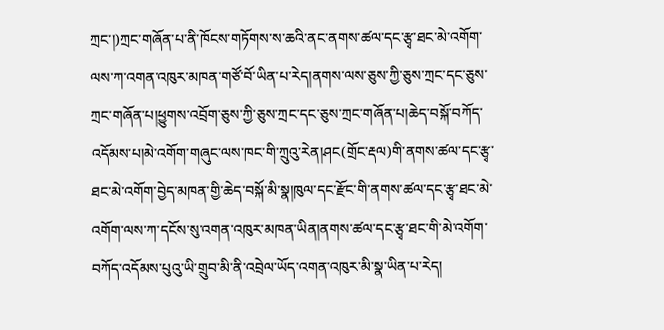ཀྲང་།)ཀྲང་གཞོན་པ་ནི་ཁོངས་གཏོགས་ས་ཆའི་ནང་ནགས་ཚལ་དང་རྩྭ་ཐང་མེ་འགོག་ལས་ཀ་འགན་འཁུར་མཁན་གཙོ་བོ་ཡིན་པ་རེད།ནགས་ལས་ཅུས་ཀྱི་ཅུས་ཀྲང་དང་ཅུས་ཀྲང་གཞོན་པ།ཕྱུགས་འབྲོག་ཅུས་ཀྱི་ཅུས་ཀྲང་དང་ཅུས་ཀྲང་གཞོན་པ།ཆེད་བསྐོ་བཀོད་འདོམས་པ།མེ་འགོག་གཞུང་ལས་ཁང་གི་ཀྲུའུ་རེན།ཤང(གྲོང་རྡལ)གི་ནགས་ཚལ་དང་རྩྭ་ཐང་མེ་འགོག་བྱེད་མཁན་གྱི་ཆེད་བསྐོ་མི་སྣ།ཁུལ་དང་རྫོང་གི་ནགས་ཚལ་དང་རྩྭ་ཐང་མེ་འགོག་ལས་ཀ་དངོས་སུ་འགན་འཁུར་མཁན་ཡིན།ནགས་ཚལ་དང་རྩྭ་ཐང་གི་མེ་འགོག་བཀོད་འདོམས་པུའུ་ཡི་གྲུབ་མི་ནི་འབྲེལ་ཡོད་འགན་འཁུར་མི་སྣ་ཡིན་པ་རེད།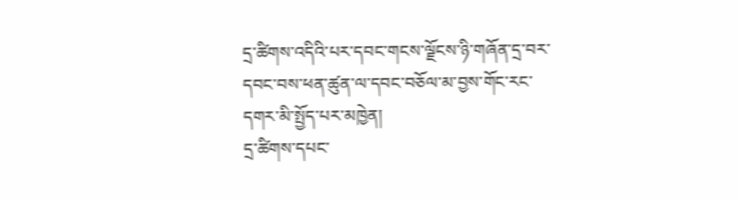དྲ་ཚིགས་འདིའི་པར་དབང་གངས་ལྗོངས་ཉི་གཞོན་དྲ་བར་དབང་བས་ཕན་ཚུན་ལ་དབང་བཅོལ་མ་བྱས་གོང་རང་དགར་མི་སྤྱོད་པར་མཁྱེན།
དྲ་ཚིགས་དཔང་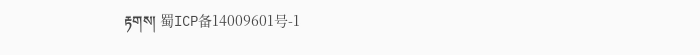རྟགས། 蜀ICP备14009601号-1